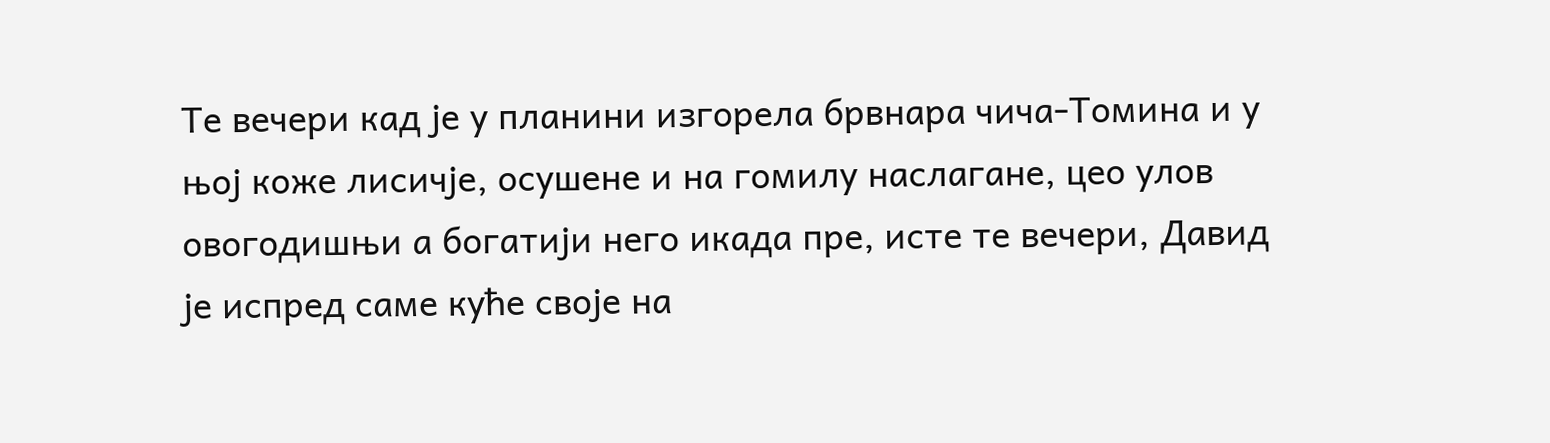Те вечери кад је у планини изгорела брвнара чича-Томина и у њој коже лисичје, осушене и на гомилу наслагане, цео улов овогодишњи а богатији него икада пре, исте те вечери, Давид је испред саме куће своје на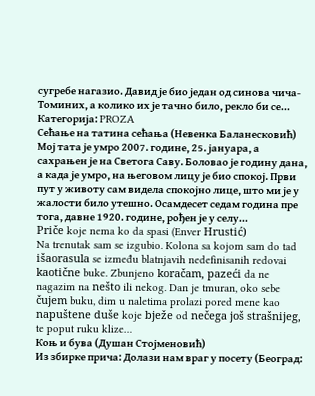сугребе нагазио. Давид је био један од синова чича-Томиних, а колико их је тачно било, рекло би се…
Категорија: PROZA
Сећање на татина сећања (Невенка Баланесковић)
Мој тата је умро 2007. године, 25. јануара, а сахрањен је на Светога Саву. Боловао је годину дана, а када је умро, на његовом лицу је био спокој. Први пут у животу сам видела спокојно лице, што ми је у жалости било утешно. Осамдесет седам година пре тога, давне 1920. године, рођен је у селу…
Priče koje nema ko da spasi (Enver Hrustić)
Na trenutak sam se izgubio. Kolona sa kojom sam do tad išaorasula se između blatnjavih nedefinisanih redovai kaotične buke. Zbunjeno koračam, pazeći da ne nagazim na nešto ili nekog. Dan je tmuran, oko sebe čujem buku, dim u naletima prolazi pored mene kao napuštene duše koje bježe od nečega još strašnijeg, te poput ruku klize…
Коњ и бува (Душан Стојменовић)
Из збирке прича: Долази нам враг у посету (Београд: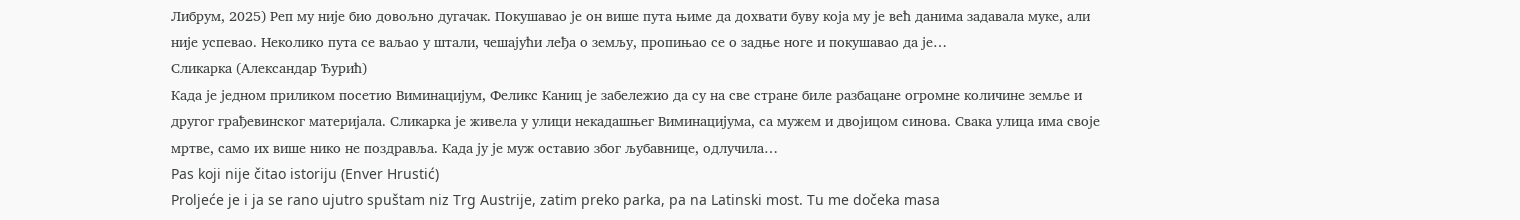Либрум, 2025) Реп му није био довољно дугачак. Покушавао је он више пута њиме да дохвати буву која му је већ данима задавала муке, али није успевао. Неколико пута се ваљао у штали, чешајући леђа о земљу, пропињао се о задње ноге и покушавао да је…
Сликарка (Александар Ђурић)
Када је једном приликом посетио Виминацијум, Феликс Каниц је забележио да су на све стране биле разбацане огромне количине земље и другог грађевинског материјала. Сликарка је живела у улици некадашњег Виминацијума, са мужем и двојицом синова. Свака улица има своје мртве, само их више нико не поздравља. Када ју је муж оставио због љубавнице, одлучила…
Pas koji nije čitao istoriju (Enver Hrustić)
Proljeće je i ja se rano ujutro spuštam niz Trg Austrije, zatim preko parka, pa na Latinski most. Tu me dočeka masa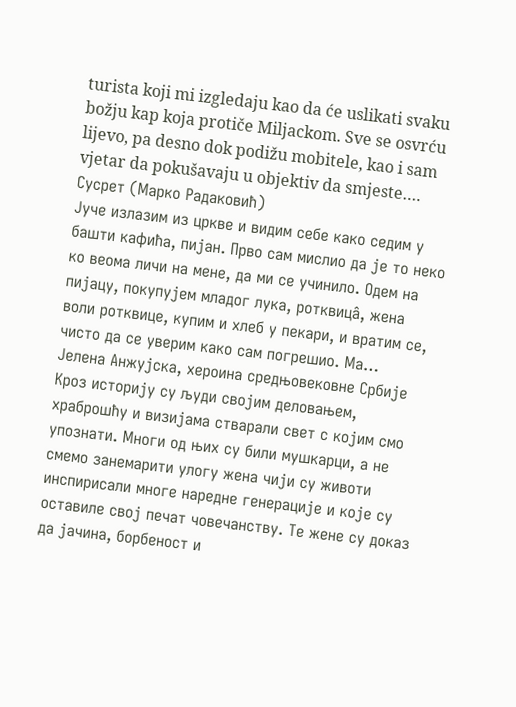turista koji mi izgledaju kao da će uslikati svaku božju kap koja protiče Miljackom. Sve se osvrću lijevo, pa desno dok podižu mobitele, kao i sam vjetar da pokušavaju u objektiv da smjeste….
Сусрет (Марко Радаковић)
Јуче излазим из цркве и видим себе како седим у башти кафића, пијан. Прво сам мислио да је то неко ко веома личи на мене, да ми се учинило. Одем на пијацу, покупујем младог лука, ротквицâ, жена воли ротквице, купим и хлеб у пекари, и вратим се, чисто да се уверим како сам погрешио. Ма…
Јелена Анжујска, хероина средњовековне Србије
Кроз историју су људи својим деловањем, храброшћу и визијама стварали свет с којим смо упознати. Многи од њих су били мушкарци, а не смемо занемарити улогу жена чији су животи инспирисали многе наредне генерације и које су оставиле свој печат човечанству. Те жене су доказ да јачина, борбеност и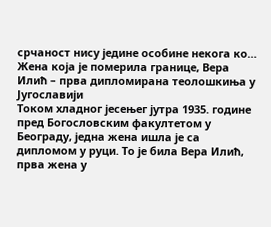срчаност нису једине особине некога ко…
Жена која је померила границе, Вера Илић – прва дипломирана теолошкиња у Југославији
Током хладног јесењег јутра 1935. године пред Богословским факултетом у Београду, једна жена ишла је са дипломом у руци. То је била Вера Илић, прва жена у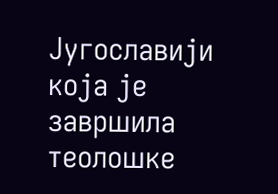Југославији која је завршила теолошке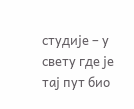студије – у свету где је тај пут био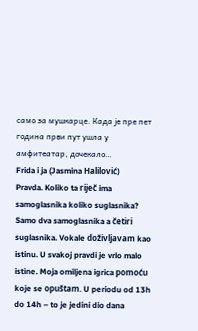само за мушкарце. Када је пре пет година први пут ушла у амфитеатар, дочекало…
Frida i ja (Jasmina Halilović)
Pravda. Koliko ta riječ ima samoglasnika koliko suglasnika? Samo dva samoglasnika a četiri suglasnika. Vokale doživljavam kao istinu. U svakoj pravdi je vrlo malo istine. Moja omiljena igrica pomoću koje se opuštam. U periodu od 13h do 14h – to je jedini dio dana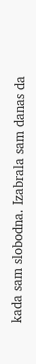kada sam slobodna. Izabrala sam danas da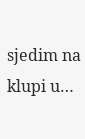sjedim na klupi u…